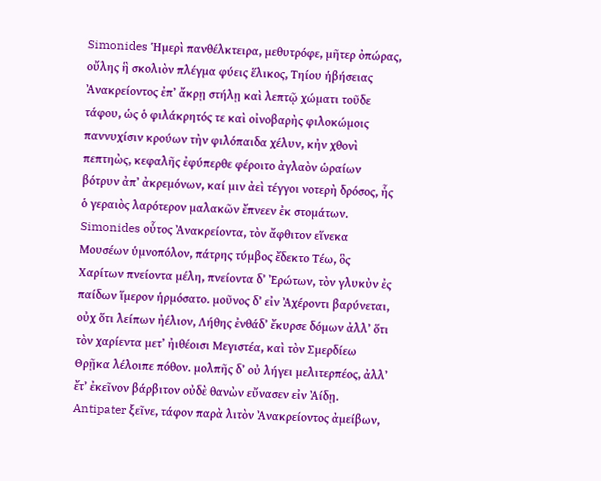Simonides Ἡμερὶ πανθέλκτειρα, μεθυτρόφε, μῆτερ ὀπώρας, οὔλης ἣ σκολιὸν πλέγμα φύεις ἕλικος, Τηίου ἡβήσειας Ἀνακρείοντος ἐπʼ ἄκρῃ στήλῃ καὶ λεπτῷ χώματι τοῦδε τάφου, ὡς ὁ φιλάκρητός τε καὶ οἰνοβαρὴς φιλοκώμοις παννυχίσιν κρούων τὴν φιλόπαιδα χέλυν, κἠν χθονὶ πεπτηὼς, κεφαλῆς ἐφύπερθε φέροιτο ἀγλαὸν ὡραίων βότρυν ἀπʼ ἀκρεμόνων, καί μιν ἀεὶ τέγγοι νοτερὴ δρόσος, ἧς ὁ γεραιὸς λαρότερον μαλακῶν ἔπνεεν ἐκ στομάτων. Simonides οὗτος Ἀνακρείοντα, τὸν ἄφθιτον εἵνεκα Μουσέων ὑμνοπόλον, πάτρης τύμβος ἔδεκτο Τέω, ὃς Χαρίτων πνείοντα μέλη, πνείοντα δʼ Ἐρώτων, τὸν γλυκὺν ἐς παίδων ἵμερον ἡρμόσατο. μοῦνος δʼ εἰν Ἀχέροντι βαρύνεται, οὐχ ὅτι λείπων ἠέλιον, Λήθης ἐνθάδʼ ἔκυρσε δόμων ἀλλʼ ὅτι τὸν χαρίεντα μετʼ ἠιθέοισι Μεγιστέα, καὶ τὸν Σμερδίεω Θρῇκα λέλοιπε πόθον. μολπῆς δʼ οὐ λήγει μελιτερπέος, ἀλλʼ ἔτʼ ἐκεῖνον βάρβιτον οὐδὲ θανὼν εὔνασεν εἰν Ἀίδῃ. Antipater ξεῖνε, τάφον παρὰ λιτὸν Ἀνακρείοντος ἀμείβων,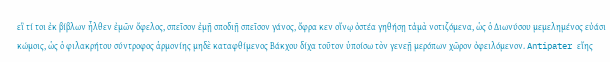εἲ τί τοι ἐκ βίβλων ἦλθεν ἐμῶν ὄφελος, σπεῖσον ἐμῇ σποδιῇ σπεῖσον γάνος, ὄφρα κεν οἴνῳ ὀστέα γηθήσῃ τἀμὰ νοτιζόμενα, ὡς ὁ Διωνύσου μεμελημένος εὐάσι κώμοις, ὡς ὁ φιλακρήτου σύντροφος ἁρμονίης μηδὲ καταφθίμενος Βάκχου δίχα τοῦτον ὑποίσω τὸν γενεῇ μερόπων χῶρον ὀφειλόμενον. Antipater εἴης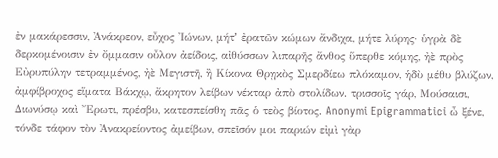ἐν μακάρεσσιν, Ἀνάκρεον, εὖχος Ἰώνων, μήτʼ ἐρατῶν κώμων ἄνδιχα, μήτε λύρης· ὑγρὰ δὲ δερκομένοισιν ἐν ὄμμασιν οὖλον ἀείδοις, αἰθύσσων λιπαρῆς ἄνθος ὕπερθε κόμης, ἠὲ πρὸς Εὐρυπύλην τετραμμένος, ἠὲ Μεγιστῆ, ἢ Κίκονα Θρῃκὸς Σμερδίεω πλόκαμον, ἡδὺ μέθυ βλύζων, ἀμφίβροχος εἵματα Βάκχῳ, ἄκρητον λείβων νέκταρ ἀπὸ στολίδων. τρισσοῖς γάρ, Μούσαισι, Διωνύσῳ καὶ Ἔρωτι, πρέσβυ, κατεσπείσθη πᾶς ὁ τεὸς βίοτος. Anonymi Epigrammatici ὦ ξένε, τόνδε τάφον τὸν Ἀνακρείοντος ἀμείβων, σπεῖσόν μοι παριών εἰμὶ γὰρ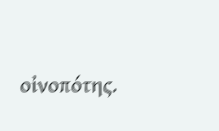οἰνοπότης.